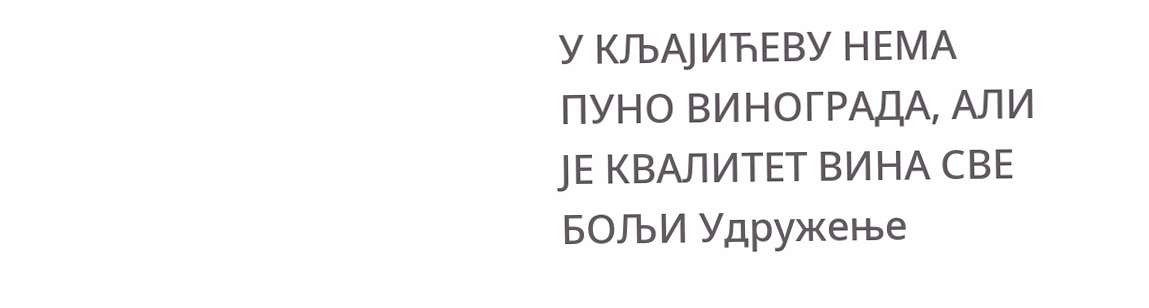У КЉАЈИЋЕВУ НЕМА ПУНО ВИНОГРАДА, АЛИ ЈЕ КВАЛИТЕТ ВИНА СВЕ БОЉИ Удружење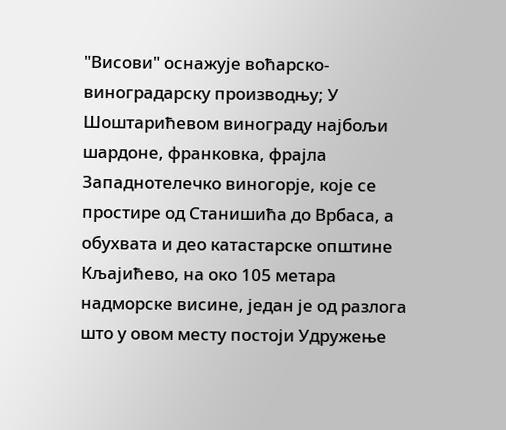"Висови" оснажује воћарско-виноградарску производњу; У Шоштарићевом винограду најбољи шардоне, франковка, фрајла
Западнотелечко виногорје, које се простире од Станишића до Врбаса, а обухвата и део катастарске општине Кљајићево, на око 105 метара надморске висине, један је од разлога што у овом месту постоји Удружење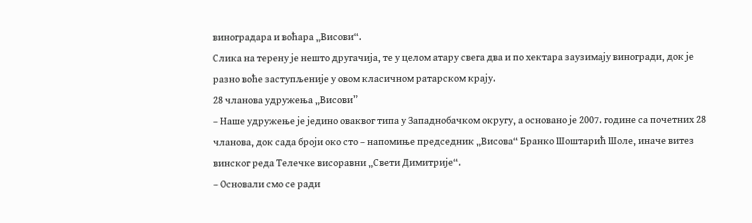виноградара и воћара „Висови“.
Слика на терену је нешто другачија, те у целом атару свега два и по хектара заузимају виногради, док је разно воће заступљеније у овом класичном ратарском крају.
28 чланова удружења „Висови”
– Наше удружење је једино оваквог типа у Западнобачком округу, а основано је 2007. године са почетних 28 чланова, док сада броји око сто – напомиње председник „Висова“ Бранко Шоштарић Шоле, иначе витез винског реда Телечке висоравни „Свети Димитрије“.
– Основали смо се ради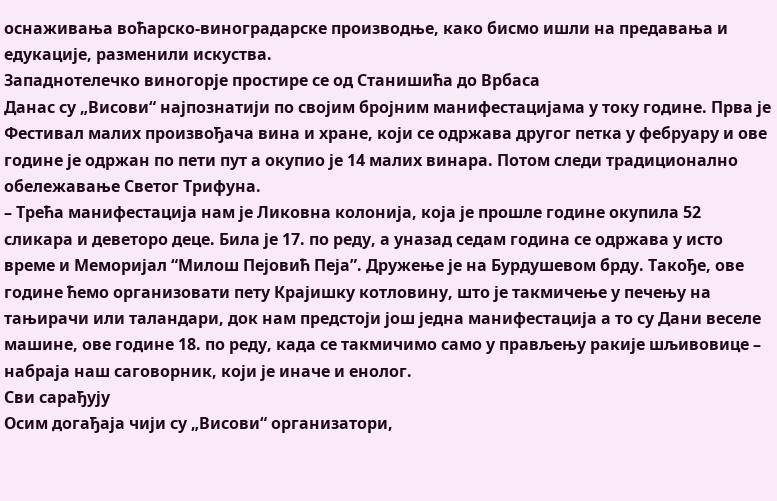оснаживања воћарско-виноградарске производње, како бисмо ишли на предавања и едукације, разменили искуства.
Западнотелечко виногорје простире се од Станишића до Врбаса
Данас су „Висови“ најпознатији по својим бројним манифестацијама у току године. Прва је Фестивал малих произвођача вина и хране, који се одржава другог петка у фебруару и ове године је одржан по пети пут а окупио је 14 малих винара. Потом следи традиционално обележавање Светог Трифуна.
– Трећа манифестација нам је Ликовна колонија, која је прошле године окупила 52 сликара и деветоро деце. Била је 17. по реду, а уназад седам година се одржава у исто време и Меморијал “Милош Пејовић Пеја”. Дружење је на Бурдушевом брду. Такође, ове године ћемо организовати пету Крајишку котловину, што је такмичење у печењу на тањирачи или таландари, док нам предстоји још једна манифестација а то су Дани веселе машине, ове године 18. по реду, када се такмичимо само у прављењу ракије шљивовице – набраја наш саговорник, који је иначе и енолог.
Сви сарађују
Осим догађаја чији су „Висови“ организатори,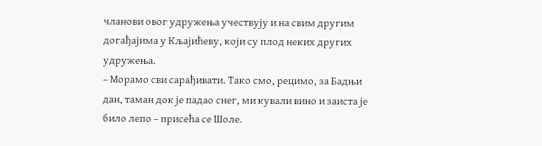чланови овог удружења учествују и на свим другим догађајима у Кљајићеву, који су плод неких других удружења.
– Морамо сви сарађивати. Тако смо, рецимо, за Бадњи дан, таман док је падао снег, ми кували вино и заиста је било лепо – присећа се Шоле.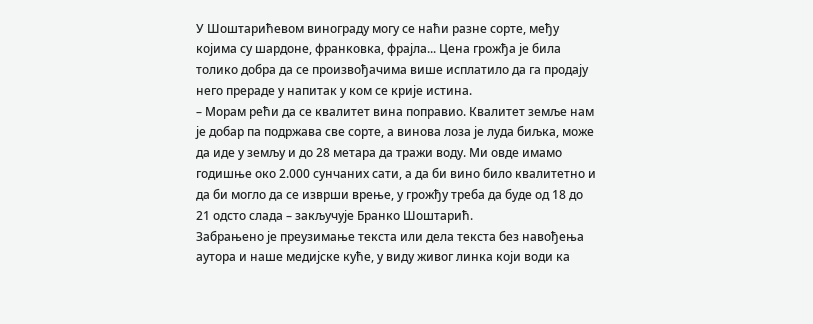У Шоштарићевом винограду могу се наћи разне сорте, међу којима су шардоне, франковка, фрајла... Цена грожђа је била толико добра да се произвођачима више исплатило да га продају него прераде у напитак у ком се крије истина.
– Морам рећи да се квалитет вина поправио. Квалитет земље нам је добар па подржава све сорте, а винова лоза је луда биљка, може да иде у земљу и до 28 метара да тражи воду. Ми овде имамо годишње око 2.000 сунчаних сати, а да би вино било квалитетно и да би могло да се изврши врење, у грожђу треба да буде од 18 до 21 одсто слада – закључује Бранко Шоштарић.
Забрањено је преузимање текста или дела текста без навођења аутора и наше медијске куће, у виду живог линка који води ка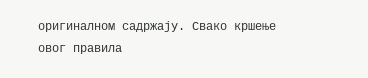оригиналном садржају. Свако кршење овог правила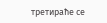третираће се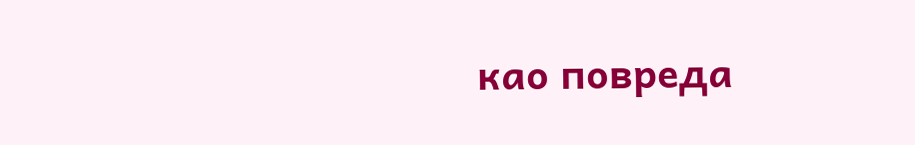као повреда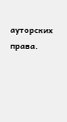ауторских права.